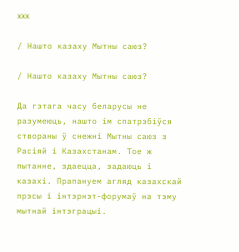xxx

/ Нашто казаху Мытны саюз?

/ Нашто казаху Мытны саюз?

Да гэтага часу беларусы не разумеюць, нашто ім спатрэбіўся створаны ў снежні Мытны саюз з Расіяй і Казахстанам. Тое ж пытанне, здаецца, задаюць і казахі. Прапануем агляд казахскай прэсы і інтэрнэт-форумаў на тэму мытнай інтэграцыі.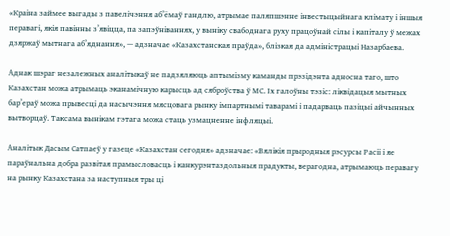«Краіна займее выгады з павелічэння аб’ёмаў гандлю, атрымае паляпшэнне інвестыцыйнага клімату і іншыя перавагі, якія павінны з’явіцца, па запэўніваннях, у выніку свабоднага руху працоўнай сілы і капіталу ў межах дзяржаў мытнага аб’яднання», — адзначае «Казахстанская праўда», блізкая да адміністрацыі Назарбаева.

Аднак шэраг незалежных аналітыкаў не падзяляюць аптымізму каманды прэзідэнта адносна таго, што Казахстан можа атрымаць эканамічную карысць ад сяброўства ў МС. Іх галоўны тэзіс: ліквідацыя мытных бар’ераў можа прывесці да насычэння мясцовага рынку імпартнымі таварамі і падарваць пазіцыі айчынных вытворцаў. Таксама вынікам гэтага можа стаць узмацненне інфляцыі.

Аналітык Дасым Сатпаеў у газеце «Казахстан сегодня» адзначае: «Вялікія прыродныя рэсурсы Расіі і яе параўнальна добра развітая прамысловасць і канкурэнтаздольныя прадукты, верагодна, атрымаюць перавагу на рынку Казахстана за наступныя тры ці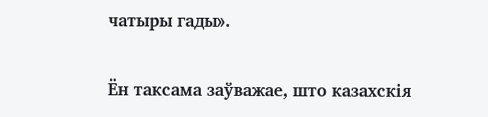чатыры гады».

Ён таксама заўважае, што казахскія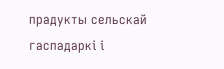прадукты сельскай гаспадаркі і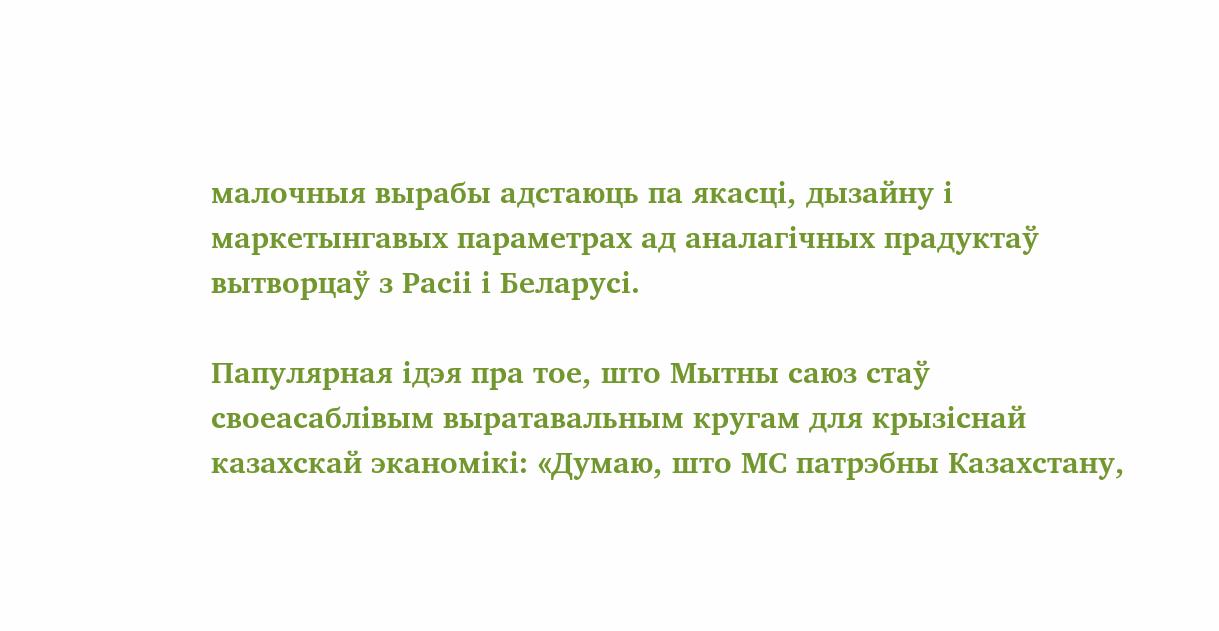малочныя вырабы адстаюць па якасці, дызайну і маркетынгавых параметрах ад аналагічных прадуктаў вытворцаў з Расіі і Беларусі.

Папулярная ідэя пра тое, што Мытны саюз стаў своеасаблівым выратавальным кругам для крызіснай казахскай эканомікі: «Думаю, што МС патрэбны Казахстану,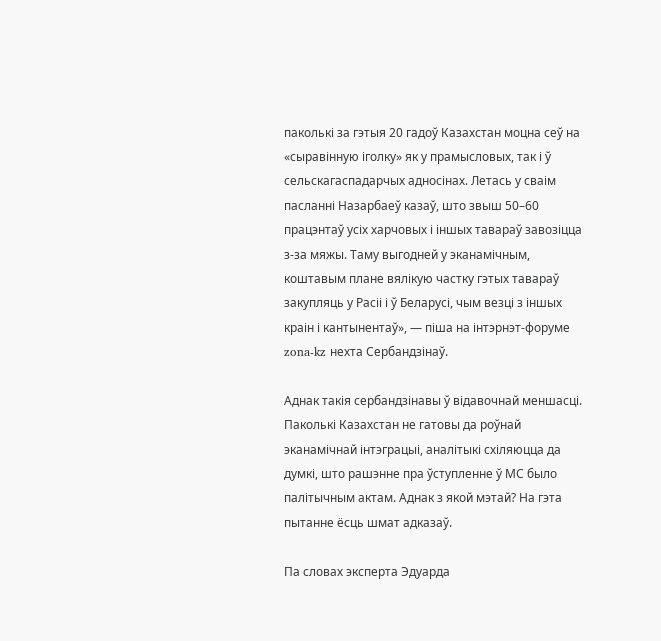паколькі за гэтыя 20 гадоў Казахстан моцна сеў на «сыравінную іголку» як у прамысловых, так і ў сельскагаспадарчых адносінах. Летась у сваім пасланні Назарбаеў казаў, што звыш 50–60 працэнтаў усіх харчовых і іншых тавараў завозіцца з-за мяжы. Таму выгодней у эканамічным, коштавым плане вялікую частку гэтых тавараў закупляць у Расіі і ў Беларусі, чым везці з іншых краін і кантынентаў», — піша на інтэрнэт-форуме zona-kz нехта Сербандзінаў.

Аднак такія сербандзінавы ў відавочнай меншасці. Паколькі Казахстан не гатовы да роўнай эканамічнай інтэграцыі, аналітыкі схіляюцца да думкі, што рашэнне пра ўступленне ў МС было палітычным актам. Аднак з якой мэтай? На гэта пытанне ёсць шмат адказаў.

Па словах эксперта Эдуарда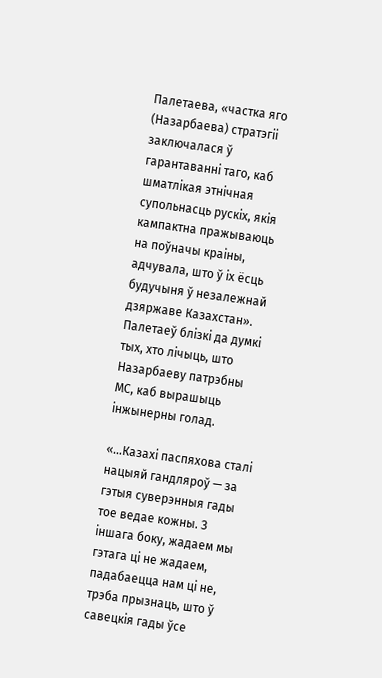Палетаева, «частка яго (Назарбаева) стратэгіі заключалася ў гарантаванні таго, каб шматлікая этнічная супольнасць рускіх, якія кампактна пражываюць на поўначы краіны, адчувала, што ў іх ёсць будучыня ў незалежнай дзяржаве Казахстан». Палетаеў блізкі да думкі тых, хто лічыць, што Назарбаеву патрэбны МС, каб вырашыць інжынерны голад.

«…Казахі паспяхова сталі нацыяй гандляроў — за гэтыя суверэнныя гады тое ведае кожны. З іншага боку, жадаем мы гэтага ці не жадаем, падабаецца нам ці не, трэба прызнаць, што ў савецкія гады ўсе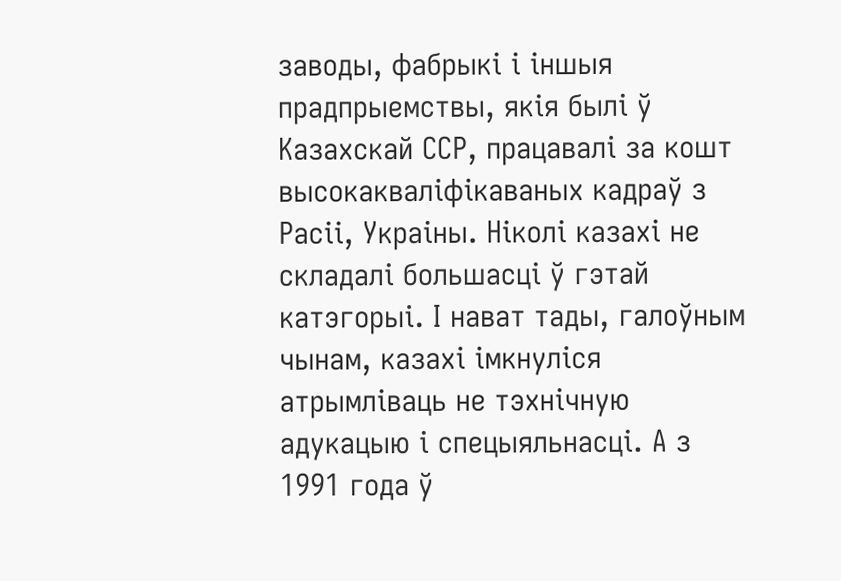заводы, фабрыкі і іншыя прадпрыемствы, якія былі ў Казахскай ССР, працавалі за кошт высокакваліфікаваных кадраў з Расіі, Украіны. Ніколі казахі не складалі большасці ў гэтай катэгорыі. І нават тады, галоўным чынам, казахі імкнуліся атрымліваць не тэхнічную адукацыю і спецыяльнасці. А з 1991 года ў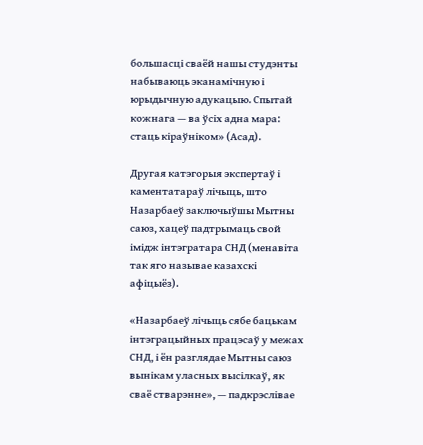большасці сваёй нашы студэнты набываюць эканамічную і юрыдычную адукацыю. Спытай кожнага — ва ўсіх адна мара: стаць кіраўніком» (Асад).

Другая катэгорыя экспертаў і каментатараў лічыць, што Назарбаеў заключыўшы Мытны саюз, хацеў падтрымаць свой імідж інтэгратара СНД (менавіта так яго называе казахскі афіцыёз).

«Назарбаеў лічыць сябе бацькам інтэграцыйных працэсаў у межах СНД, і ён разглядае Мытны саюз вынікам уласных высілкаў, як сваё стварэнне», — падкрэслівае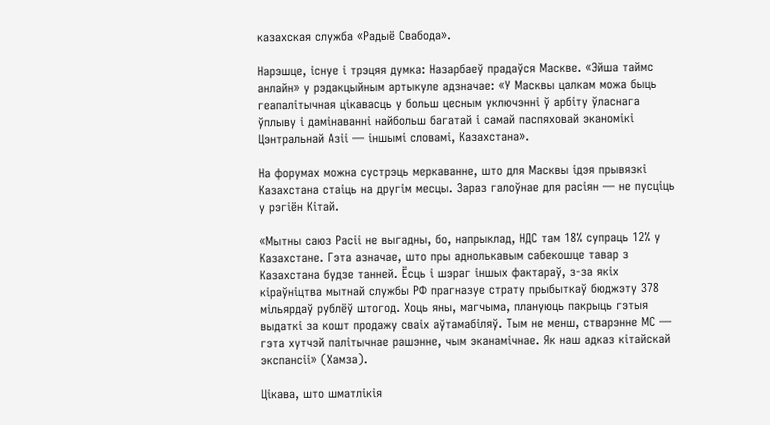казахская служба «Радыё Свабода».

Нарэшце, існуе і трэцяя думка: Назарбаеў прадаўся Маскве. «Эйша таймс анлайн» у рэдакцыйным артыкуле адзначае: «У Масквы цалкам можа быць геапалітычная цікавасць у больш цесным уключэнні ў арбіту ўласнага ўплыву і дамінаванні найбольш багатай і самай паспяховай эканомікі Цэнтральнай Азіі — іншымі словамі, Казахстана».

На форумах можна сустрэць меркаванне, што для Масквы ідэя прывязкі Казахстана стаіць на другім месцы. Зараз галоўнае для расіян — не пусціць у рэгіён Кітай.

«Мытны саюз Расіі не выгадны, бо, напрыклад, НДС там 18% супраць 12% у Казахстане. Гэта азначае, што пры аднолькавым сабекошце тавар з Казахстана будзе танней. Ёсць і шэраг іншых фактараў, з-за якіх кіраўніцтва мытнай службы РФ прагназуе страту прыбыткаў бюджэту 378 мільярдаў рублёў штогод. Хоць яны, магчыма, плануюць пакрыць гэтыя выдаткі за кошт продажу сваіх аўтамабіляў. Тым не менш, стварэнне МС — гэта хутчэй палітычнае рашэнне, чым эканамічнае. Як наш адказ кітайскай экспансіі» (Хамза).

Цікава, што шматлікія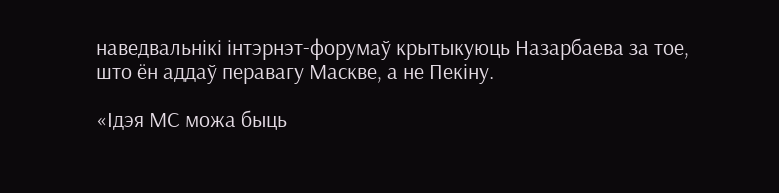наведвальнікі інтэрнэт-форумаў крытыкуюць Назарбаева за тое, што ён аддаў перавагу Маскве, а не Пекіну.

«Ідэя МС можа быць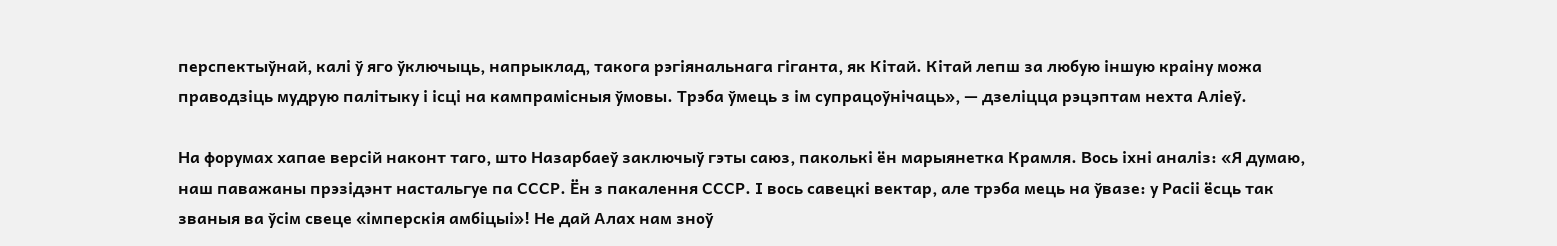перспектыўнай, калі ў яго ўключыць, напрыклад, такога рэгіянальнага гіганта, як Кітай. Кітай лепш за любую іншую краіну можа праводзіць мудрую палітыку і ісці на кампрамісныя ўмовы. Трэба ўмець з ім супрацоўнічаць», — дзеліцца рэцэптам нехта Аліеў.

На форумах хапае версій наконт таго, што Назарбаеў заключыў гэты саюз, паколькі ён марыянетка Крамля. Вось іхні аналіз: «Я думаю, наш паважаны прэзідэнт настальгуе па СССР. Ён з пакалення СССР. І вось савецкі вектар, але трэба мець на ўвазе: у Расіі ёсць так званыя ва ўсім свеце «імперскія амбіцыі»! Не дай Алах нам зноў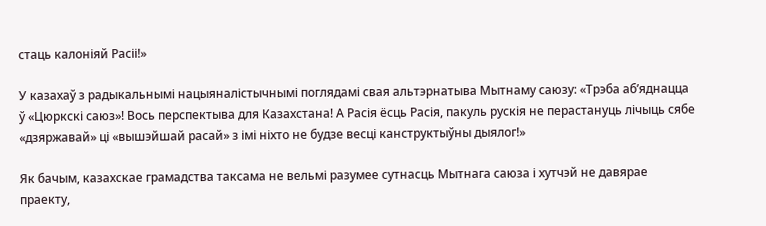стаць калоніяй Расіі!»

У казахаў з радыкальнымі нацыяналістычнымі поглядамі свая альтэрнатыва Мытнаму саюзу: «Трэба аб’яднацца ў «Цюркскі саюз»! Вось перспектыва для Казахстана! А Расія ёсць Расія, пакуль рускія не перастануць лічыць сябе «дзяржавай» ці «вышэйшай расай» з імі ніхто не будзе весці канструктыўны дыялог!»

Як бачым, казахскае грамадства таксама не вельмі разумее сутнасць Мытнага саюза і хутчэй не давярае праекту,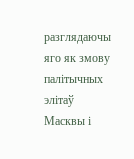разглядаючы яго як змову палітычных элітаў Масквы і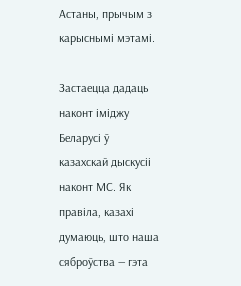Астаны, прычым з карыснымі мэтамі.

Застаецца дадаць наконт іміджу Беларусі ў казахскай дыскусіі наконт МС. Як правіла, казахі думаюць, што наша сяброўства — гэта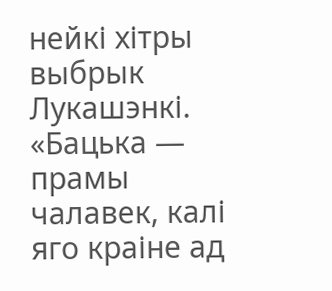нейкі хітры выбрык Лукашэнкі. «Бацька — прамы чалавек, калі яго краіне ад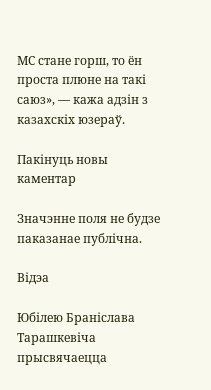МС стане горш, то ён проста плюне на такі саюз», — кажа адзін з казахскіх юзераў.

Пакінуць новы каментар

Значэнне поля не будзе паказанае публічна.

Відэа

Юбілею Браніслава Тарашкевіча прысвячаецца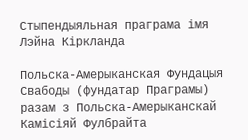Стыпендыяльная праграма імя Лэйна Кіркланда

Польска-Амерыканская Фундацыя Свабоды (фундатар Праграмы) разам з Польска-Амерыканскай Камісіяй Фулбрайта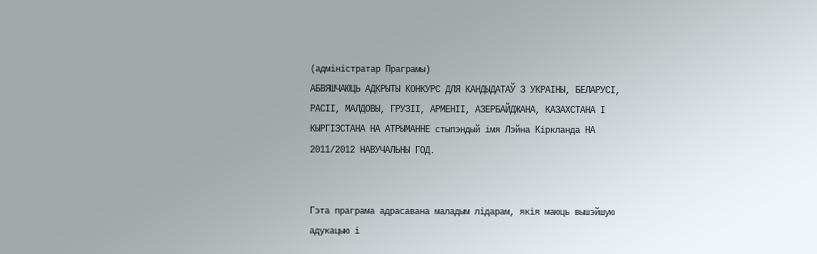(адміністратар Праграмы)
АБВЯШЧАЮЦЬ АДКРЫТЫ КОНКУРС ДЛЯ КАНДЫДАТАЎ З УКРАІНЫ, БЕЛАРУСІ, РАСІІ, МАЛДОВЫ, ГРУЗІІ, АРМЕНІІ, АЗЕРБАЙДЖАНА, КАЗАХСТАНА І КЫРГІЗСТАНА НА АТРЫМАННЕ стыпэндый імя Лэйна Кіркланда НА 2011/2012 НАВУЧАЛЬНЫ ГОД.


Гэта праграма адрасавана маладым лідарам, якія маюць вышэйшую адукацыю і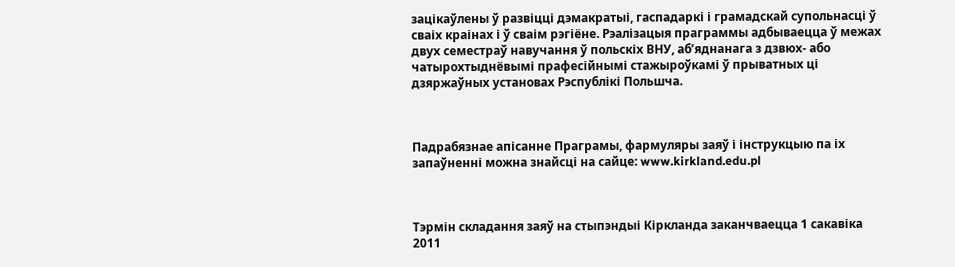зацікаўлены ў развіцці дэмакратыі, гаспадаркі і грамадскай супольнасці ў сваіх краінах і ў сваім рэгіёне. Рэалізацыя праграммы адбываецца ў межах двух семестраў навучання ў польскіх ВНУ, аб’яднанага з дзвюх- або чатырохтыднёвымі прафесійнымі стажыроўкамі ў прыватных ці дзяржаўных установах Рэспублікі Польшча.



Падрабязнае апісанне Праграмы, фармуляры заяў і інструкцыю па іх запаўненні можна знайсці на сайце: www.kirkland.edu.pl



Тэрмін складання заяў на стыпэндыі Кіркланда заканчваецца 1 сакавіка 2011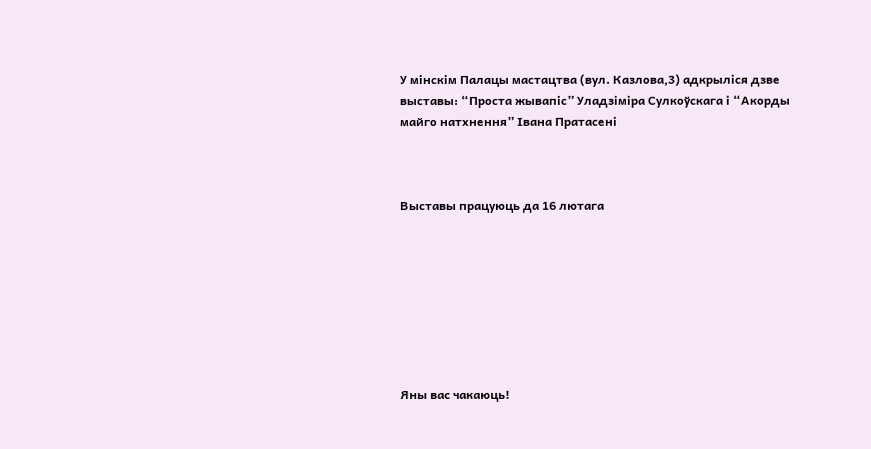У мінскім Палацы мастацтва (вул. Казлова,3) адкрыліся дзве выставы: “Проста жывапіс” Уладзіміра Сулкоўскага і “Акорды майго натхнення” Івана Пратасені



Выставы працуюць да 16 лютага








Яны вас чакаюць!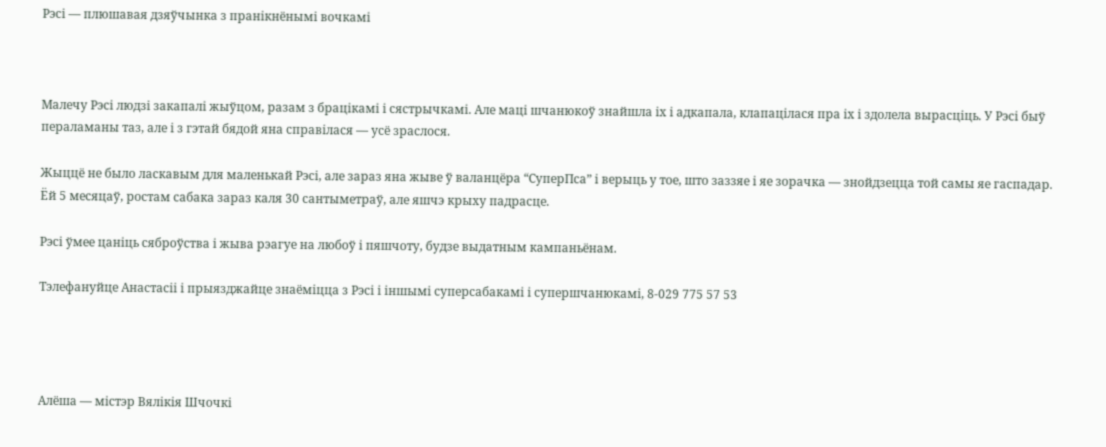Рэсі — плюшавая дзяўчынка з пранікнёнымі вочкамі



Малечу Рэсі людзі закапалі жыўцом, разам з брацікамі і сястрычкамі. Але маці шчанюкоў знайшла іх і адкапала, клапацілася пра іх і здолела вырасціць. У Рэсі быў пераламаны таз, але і з гэтай бядой яна справілася — усё зраслося.

Жыццё не было ласкавым для маленькай Рэсі, але зараз яна жыве ў валанцёра “СуперПса” і верыць у тое, што заззяе і яе зорачка — знойдзецца той самы яе гаспадар. Ёй 5 месяцаў, ростам сабака зараз каля 30 сантыметраў, але яшчэ крыху падрасце.

Рэсі ўмее цаніць сяброўства і жыва рэагуе на любоў і пяшчоту, будзе выдатным кампаньёнам.

Тэлефануйце Анастасіі і прыязджайце знаёміцца з Рэсі і іншымі суперсабакамі і супершчанюкамі, 8-029 775 57 53




Алёша — містэр Вялікія Шчочкі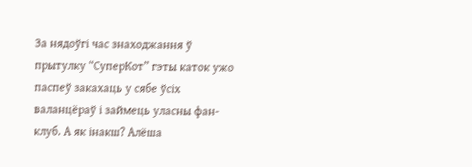За нядоўгі час знаходжання ў прытулку “СуперКот” гэты каток ужо паспеў закахаць у сябе ўсіх валанцёраў і займець уласны фан-клуб. А як інакш? Алёша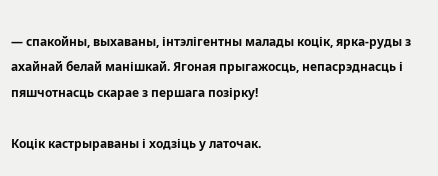— спакойны, выхаваны, інтэлігентны малады коцік, ярка-руды з ахайнай белай манішкай. Ягоная прыгажосць, непасрэднасць і пяшчотнасць скарае з першага позірку!

Коцік кастрыраваны і ходзіць у латочак.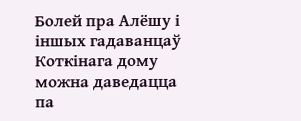Болей пра Алёшу і іншых гадаванцаў Коткінага дому можна даведацца па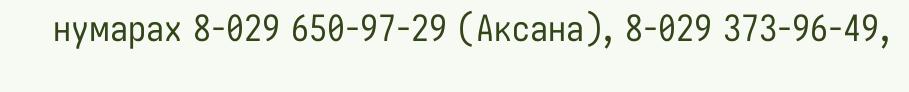нумарах 8-029 650-97-29 (Аксана), 8-029 373-96-49,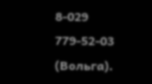8-029 779-52-03 (Вольга).